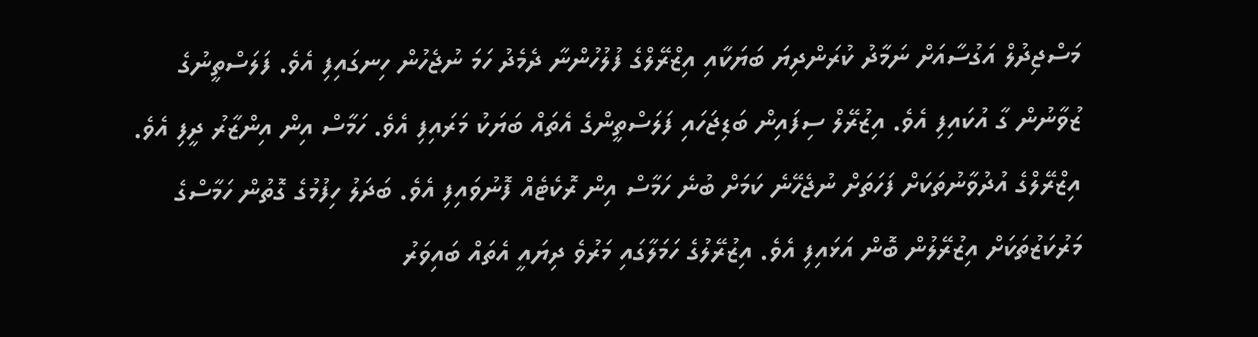މަސްޖިދުލް އަގުސާއަށް ނަމާދު ކުރަންދިޔަ ބަޔަކާއި އިޒްރޭލްގެ ފުލުހުންނާ ދެމެދު ހަމަ ނުޖެހުން ހިނގައިފި އެވެ. ފަލަސްތީނުގެ ޒުވާނުން ގާ އުކައިފި އެވެ. އިޒުރޭލް ސިފައިން ބަޑިޖަހައި ފަލަސްތީންގެ އެތައް ބަޔަކު މަރައިފި އެވެ. ހަމާސް އިން އިންޒާރު ދީފި އެވެ. އިޒްރޭލްގެ އުދުވާނުތަކަށް ފަހަތަށް ނުޖެހޭނެ ކަމަށް ބުނެ ހަމާސް އިން ރޮކެޓެއް ފޮނުވައިފި އެވެ. ބަދަލު ހިފުމުގެ ގޮތުން ހަމާސްގެ މަރުކަޒުތަކަށް އިޒުރޭލުން ބޮން އަޅައިފި އެވެ. އިޒުރޭލުގެ ހަމަލާގައި މަރުވެ ދިޔައީ އެތައް ބައިވަރު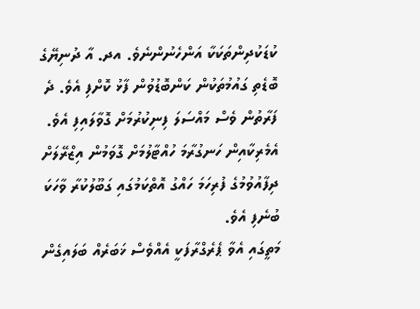ކުޑަކުދިންތަކަކާ އަންހެނުންނެވެ. އދ. އާ ދުނިޔޭގެ ބޮޑެތި ގައުމުތަކުން ކަންބޮޑުވުން ފާޅު ކޮށްފި އެވެ. ދެ ފަރާތުން ވެސް މައްސަލަ ފިނިކުރުމަށް ގޮވާލައިފި އެވެ. އެމެރިކާއިން ހަނގުރާމަ ހުއްޓާލުމަށް ގޮވަމުން އިޒްރޭލަށް ދިފާއުވުމުގެ ފުރިހަމަ ހައްގު އޮތްކަމުގައި ގަބޫލުކުރާ ވާހަކަ ބުނެފި އެވެ.
މަތީގައި އެވާ ޕެރެގްރާފަކީ އެއްވެސް ޚަބަރެއް ބަލައިގެން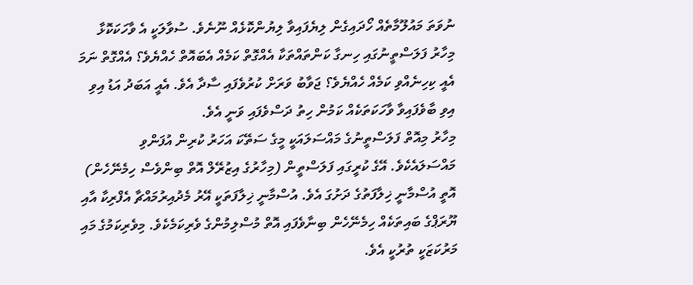ނުވަތަ މައުލޫމާތެއް ހޯދައިގެން ލިޔެފައިވާ ލިޔުންކޮޅެއް ނޫނެވެ. ސުވާލަކީ އެ ވާހަކަކޮޅާ މިހާރު ފަލަސްތީނުގައި ހިނގާ ކަންތައްތަކާ އެއްގޮތް ކަމެއް އެބައޮތް ހެއްޔެވެ؟ އެއްގޮތް ނަމަ އެއީ ކިހިނެއްވި ކަމެއް ހެއްޔެވެ؟ ޖަވާބު ވަރަށް ކުރުވެފައި ސާދާ އެވެ. އެއީ އަބަދު އަޑު އިވި އިވި ބާވެފައިވާ ވާހަކަތަކެއް ކަމުން ހިތު ދަސްވެފައި ވަނީ އެވެ.
މިހާރު މިއޮތް ފަލަސްތީނުގެ މައްސަލައަކީ މީގެ ސަތޭކަ އަހަރު ކުރިން އުފަންވި މައްސަލައެކެވެ. އޭގެ ކުރީގައި ފަލަސްތީން (މިހާރުގެ އިޒުރޭލް އޮތް ބިންވެސް ހިމެނޭހެން) އޮތީ އުސްމާނީ ޚިލާފަތުގެ ދަށުގަ އެވެ. އުސްމާނީ ޚިލާފަތަކީ އޭރު މެދުއިރުމައްޗާ އެފްރިކާ އާއި ޔޫރަޕްގެ ބައިތަކެއް ހިމެނޭހެން ބިނާވެފައި އޮތް މުސްލިމުންގެ ވެރިކަމެކެވެ. މިވެރިކަމުގެ މައި މަރުކަޒަކީ ތުރުކީ އެވެ.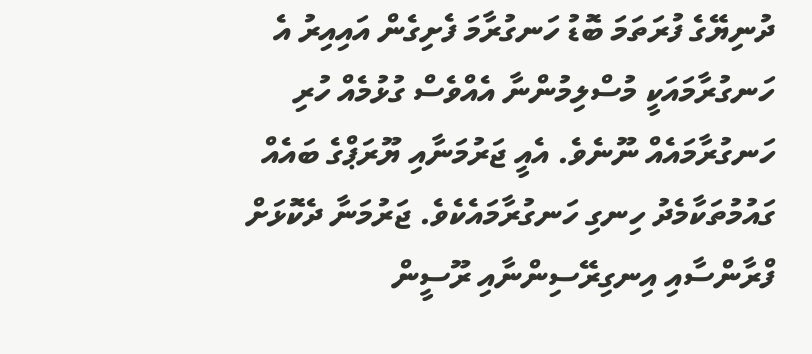ދުނިޔޭގެ ފުރަތަމަ ބޮޑު ހަނގުރާމަ ފެށިގެން އައިއިރު އެ ހަނގުރާމައަކީ މުސްލިމުންނާ އެއްވެސް ގުޅުމެއް ހުރި ހަނގުރާމައެއް ނޫނެވެ. އެއީ ޖަރުމަނާއި ޔޫރަޕްގެ ބައެއް ގައުމުތަކާމެދު ހިނގި ހަނގުރާމައެކެވެ. ޖަރުމަނާ ދެކޮޅަށް ފްރާންސާއި އިނގިރޭސިންނާއި ރޫސީން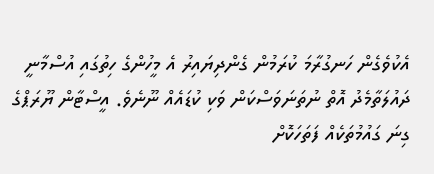އެކުވެގެން ހަނގުރާމަ ކުރަމުން ގެންދިޔައިރު އެ މީހުންގެ ހިތުގައި އުސްމާނީ ދައުލަތާމެދު އޮތް ނުތަނަވަސްކަން ވަކި ކުޑައެއް ނޫނެވެ. އީސްޓާން ޔޫރަޕްގެ ގިނަ ގައުމުތަކެއް ފަތަހަކޮށް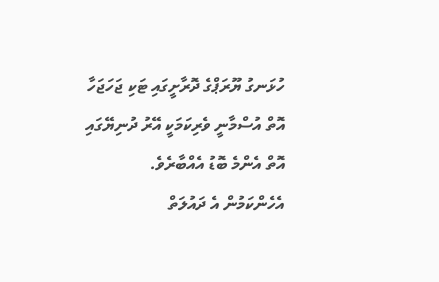ހުޅަނގު ޔޫރަޕްގެ ދޮރާށީގައި ޓަކި ޖަހަޖަހާ އޮތް އުސްމާނީ ވެރިކަމަކީ އޭރު ދުނިޔޭގައި އޮތް އެންމެ ބޮޑު އެއްބާރެވެ.
އެހެންކަމުން އެ ދައުލަތް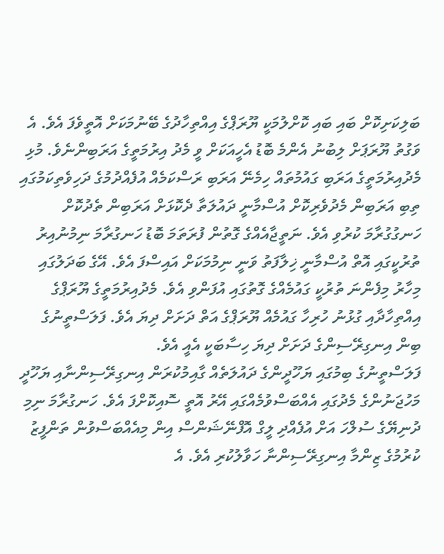ބަލިކަށިކޮށް ބައި ބައި ކޮށްލުމަކީ ޔޫރަޕްގެ އިއްތިހާދުގެ ބޭނުމަކަށް އޮތީވެފަ އެވެ. އެ ވަގުތު ޔޫރަޕަށް ލިބުނު އެންމެ ބޮޑު އެހީއަކަށް ވީ މެދު އިރުމަތީގެ އަރަބިންނެވެ. މުޅި މެދުއިރުމަތީގެ އަރަބި ގައުމުތައް ހިމެނޭ އަރަބި ރަސްކަމެއް އުފެއްދުމުގެ ދަހިވެތިކަމުގައި ތިބި އަރަބިން މެދުވެރިކޮށް އުސްމާނީ ދައުލަތާ ދެކޮޅަށް އަރަބިން ތެދުކޮށް ހަނގުގުރާމަ ކުރުވި އެވެ. ނަތީޖާއެއްގެ ގޮތުން ފުރަތަމަ ބޮޑު ހަނގުރާމަ ނިމުނުއިރު ތުރުކީގައި އޮތް އުސްމާނީ ޚިލާފަތު ވަނީ ނިމުމަކަށް އައިސްފަ އެވެ. އޭގެ ބަދަލުގައި މިހާރު މިފެންނަ ތުރުކީ ގައުމެއްގެ ގޮތުގައި އުފަންވި އެވެ. މެދުއިރުމަތީގެ ޔޫރަޕްގެ އިއްތިހާދާއި ގުޅުނު ހުރިހާ ގައުމެއް ޔޫރަޕްގެ އަތް ދަށަށް ދިޔަ އެވެ. ފަލަސްތީނުގެ ބިން އިނގިރޭސިންގެ ދަށަށް ދިޔަ ހިސާބަކީ އެއީ އެވެ.
ފަލަސްތީނުގެ ބިމުގައި ޔަހޫދީންގެ ދައުލަތެއް ގާއިމުކުރަން އިނގިރޭސިންނާއި ޔަހޫދީ މަހުޖަނުންގެ މެދުގައި އެއްބަސްވުމެއްގައި އޭރު އޮތީ ސޮއިކޮށްފަ އެވެ. ހަނގުރާމަ ނިމި ދުނިޔޭގެ ސުލްހަ އަށް އުފެއްދި ލީގް އޮފްނޭޝަންސް އިން މިއެއްބަސްވުން ތަންފީޒު ކުރުމުގެ ޒިންމާ އިނގިރޭސިންނާ ހަވާލުކުރި އެވެ. އެ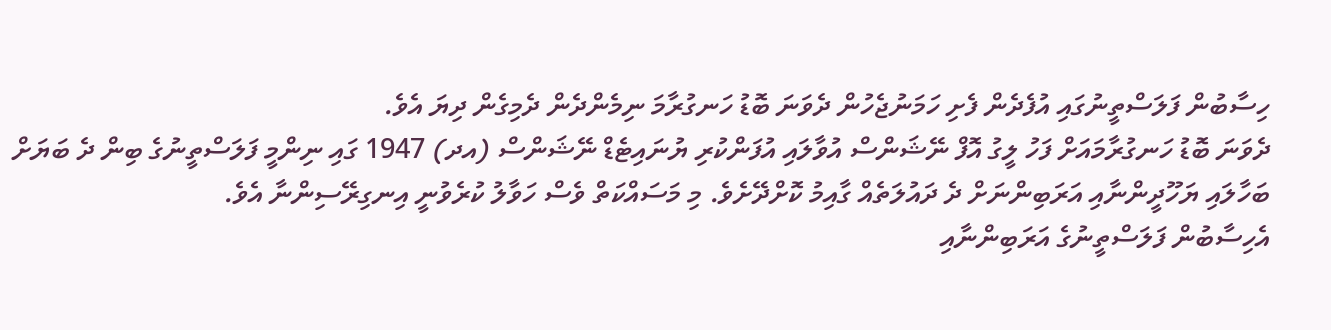ހިސާބުން ފަލަސްތީނުގައި އުފެދެން ފެށި ހަމަނުޖެހުން ދެވަނަ ބޮޑު ހަނގުރާމަ ނިމެންދެން ދެމިގެން ދިޔަ އެވެ.
ދެވަނަ ބޮޑު ހަނގުރާމައަށް ފަހު ލީގު އޮފް ނޭޝަންސް އުވާލައި އުފަންކުރި ޔުނައިޓެޑް ނޭޝަންސް (އދ) 1947 ގައި ނިންމީ ފަލަސްތީނުގެ ބިން ދެ ބަޔަށް ބަހާލައި ޔަހޫދީންނާއި އަރަބިންނަށް ދެ ދައުލަތެއް ގާއިމު ކޮށްދޭށެވެ. މި މަސައްކަތް ވެސް ހަވާލު ކުރެވުނީ އިނގިރޭސިންނާ އެވެ.
އެހިސާބުން ފަލަސްތީނުގެ އަރަބިންނާއި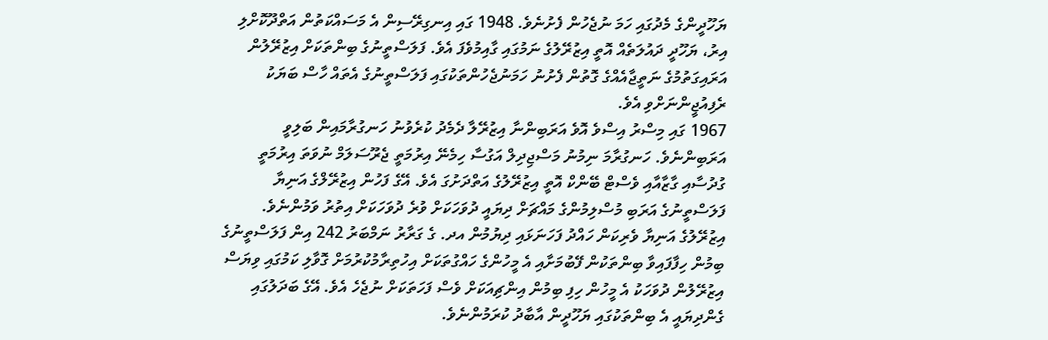ޔަހޫދީންގެ މެދުގައި ހަމަ ނުޖެހުން ފެށުނެވެ. 1948 ގައި އިނގިރޭސިން އެ މަސައްކަތުން އަތްދޫކޮށްލި އިރު، ޔަހޫދީ ދައުލަތެއް އޮތީ އިޒުރޭލުގެ ނަމުގައި ގާއިމުވެފަ އެވެ. ފަލަސްތީނުގެ ބިންތަކަށް އިޒުރޭލުން އަރައިގަތުމުގެ ނަތީޖާއެއްގެ ގޮތުން ފެށުނު ހަމަނުޖެހުންތަކުގައި ފަލަސްތީނުގެ އެތައް ހާސް ބަޔަކު ރެފިއުޖީންނަށްވި އެވެ.
1967 ގައި މިސްރު އިސްވެ އޮވެ އަރަބިންނާ އިޒުރޭލާ ދެމެދު ކުރެވުނު ހަނގުރާމައިން ބަލިވީ އަރަބިންނެވެ. ހަނގުރާމަ ނިމުނު މަސްޖިދިލް އަގުސާ ހިމެނޭ އިރުމަތީ ޖެރޫސަލަމް ނުވަތަ އިރުމަތީ ގުދުސާއި ގާޒާއާއި ވެސްޓް ބޭންކް އޮތީ އިޒުރޭލުގެ އަތްދަށުގަ އެވެ. އޭގެ ފަހުން އިޒުރޭލްގެ އަނިޔާ ފަލަސްތީނުގެ އަރަބި މުސްލިމުންގެ މައްޗަށް ދިޔައީ ދުވަހަކަށް ވުރެ ދުވަހަކަށް އިތުރު ވަމުންނެވެ. އިޒުރޭލުގެ އަނިޔާ ވެރިކަން ހައްދު ފަހަނަޅައި ދިޔުމުން އދ. ގެ ގަރާރު ނަމްބަރު 242 އިން ފަލަސްތީނުގެ ބިމުން ހިފާފައިވާ ބިންތަކުން ފޭބުމަށާއި އެ މީހުންގެ ހައްގުތަކަށް އިހުތިރާމުކުރުމަށް ގޮވާލި ކަމުގައި ވިޔަސް އިޒުރޭލުން ދުވަހަކު އެ މީހުން ހިފި ބިމުން އިންޗިއަކަށް ވެސް ފަހަތަކަށް ނުޖެހެ އެވެ. އޭގެ ބަދަލުގައި ގެންދިޔައީ އެ ބިންތަކުގައި ޔަހޫދީން އާބާދު ކުރަމުންނެވެ.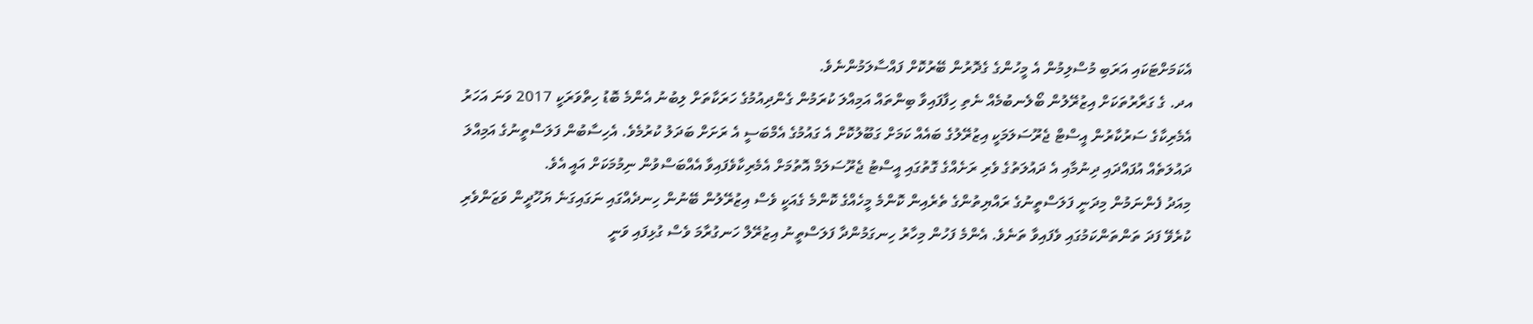އެކަމަށްޓަކައި އަރަބި މުސްލިމުން އެ މީހުންގެ ގެދޮރުން ބޭރުކޮށް ފައްސާލަމުންނެވެ.
އދ. ގެ ގަރާރުތަކަށް އިޒުރޭލުން ބޯލެނބުމެއް ނެތި ހިފާފައިވާ ބިންތައް އަމިއްލަ ކުރަމުން ގެންދިއުމުގެ ހަރަކާތަށް ލިބުނު އެންމެ ބޮޑު ހިތްވަރަކީ 2017 ވަނަ އަހަރު އެމެރިކާގެ ސަރުކާރުން އީސްޓް ޖެރޫސަލަމަކީ އިޒުރޭލުގެ ބައެއް ކަމަށް ގަބޫލުކޮށް އެ ގައުމުގެ އެމްބަސީ އެ ރަށަށް ބަދަލު ކުރުމެވެ. އެހިސާބުން ފަލަސްތީނުގެ އަމިއްލަ ދައުލަތެއް އުފައްދައި ދިނުމާއި އެ ދައުލަތުގެ ވެރި ރަށެއްގެ ގޮތުގައި އީސްޓު ޖެރޫސަލަމް އޮތުމަށް އެމެރިކާވެފައިވާ އެއްބަސްވުން ނިމުމަކަށް އައީ އެވެ.
މިއަދު ފެންނަމުން މިދަނީ ފަލަސްތީނުގެ ރައްޔިތުންގެ ތެރެއިން ކޮންމެ މީހެއްގެ ކޮންމެ ގެއަކީ ވެސް އިޒުރޭލުން ބޭނުން ހިނދެއްގައި ނަގައިގަނެ ޔަހޫދީން ވަޒަންވެރި ކުރެވޭ ފަދަ ތަންތަންކަމުގައި ވެފައިވާ ތަނެވެ. އެންމެ ފަހުން މިހާރު ހިނގަމުންދާ ފަލަސްތީނު އިޒުރޭލް ހަނގުރާމަ ވެސް ގުޅިފައި ވަނީ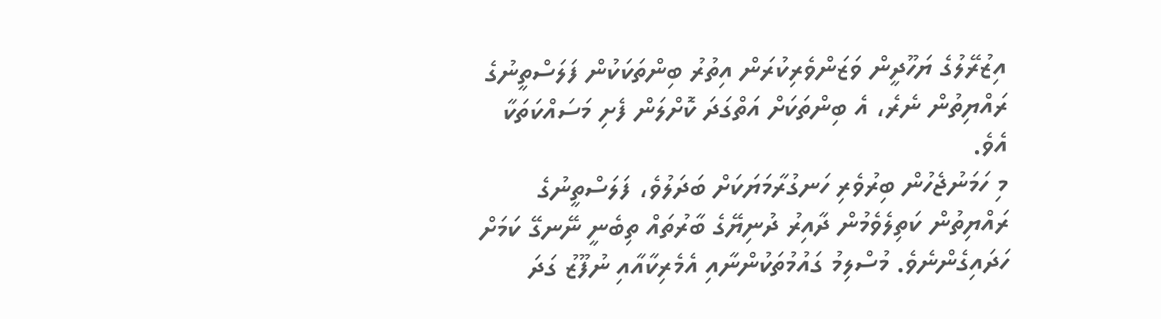އިޒުރޭލުގެ ޔަހޫދީން ވަޒަންވެރިކުރަން އިތުރު ބިންތަކަކުން ފަލަސްތީނުގެ ރައްޔިތުން ނެރެ، އެ ބިންތަކަށް އަތްގަދަ ކޮށްލަން ފެށި މަސައްކަތަކާ އެވެ.
މި ހަމަނުޖެހުން ބިރުވެރި ހަނގުރާމަޔަކަށް ބަދަލުވެ، ފަލަސްތީނުގެ ރައްޔިތުން ކަތިލެވެމުން ދާއިރު ދުނިޔޭގެ ބާރުތައް ތިބެނީ ނޭނގޭ ކަމަށް ހަދައިގެންނެވެ. މުސްލިމު ގައުމުތަކުންނާއި އެމެރިކާއާއި ނުފޫޒު ގަދަ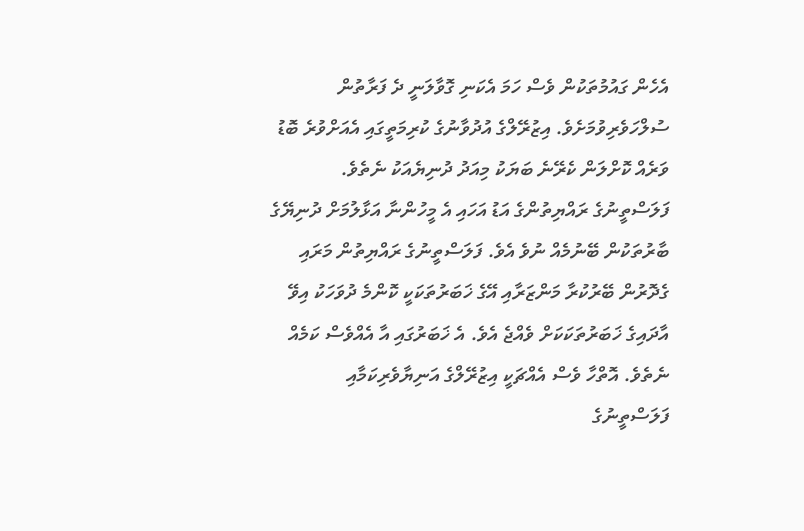އެހެން ގައުމުތަކުން ވެސް ހަމަ އެކަނި ގޮވާލަނީ ދެ ފަރާތުން ސުލްހަވެރިވުމަށެވެ. އިޒުރޭލްގެ އުދުވާނުގެ ކުރިމަތީގައި އެއަށްވުރެ ބޮޑު ވަރެއް ކޮށްލަން ކެރޭނެ ބަޔަކު މިއަދު ދުނިޔެއަކު ނެތެވެ.
ފަލަސްތީނުގެ ރައްޔިތުންގެ އަޑު އަހައި އެ މީހުންނާ އަޅާލުމަށް ދުނިޔޭގެ ބާރުތަކުން ބޭނުމެއް ނުވެ އެވެ. ފަލަސްތީނުގެ ރައްޔިތުން މަރައި ގެދޮރުން ބޭރުކުރާ މަންޒަރާއި އޭގެ ޚަބަރުތަކަކީ ކޮންމެ ދުވަހަކު އިވޭ އާދައިގެ ޚަބަރުތަކަކަށް ވެއްޖެ އެވެ. އެ ޚަބަރުގައި އާ އެއްވެސް ކަމެއް ނެތެވެ. އޮތްހާ ވެސް އެއްޗަކީ އިޒުރޭލްގެ އަނިޔާވެރިކަމާއި ފަލަސްތީނުގެ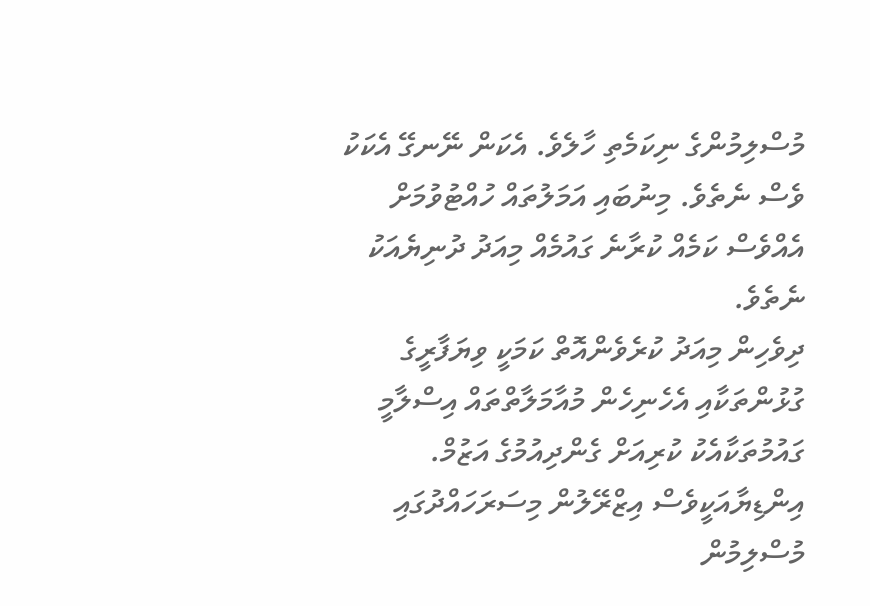މުސްލިމުންގެ ނިކަމެތި ހާލެވެ. އެކަން ނޭނގޭ އެކަކު ވެސް ނެތެވެ. މިނުބައި އަމަލުތައް ހުއްޓުވުމަށް އެއްވެސް ކަމެއް ކުރާނެ ގައުމެއް މިއަދު ދުނިޔެއަކު ނެތެވެ.
ދިވެހިން މިއަދު ކުރެވެންއޮތް ކަމަކީ ވިޔަފާރީގެ ގުޅުންތަކާއި އެހެނިހެން މުއާމަލާތްތައް އިސްލާމީ ގައުމުތަކާއެކު ކުރިއަށް ގެންދިއުމުގެ އަޒުމް. އިންޑިޔާއަކީވެސް އިޒްރޭލުން މިސަރަހައްދުގައި މުސްލިމުން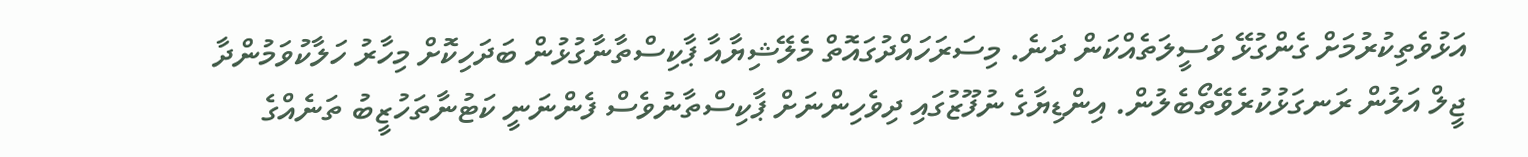އަޅުވެތިކުރުމަށް ގެންގުޅޭ ވަސީލަތެއްކަން ދަނެ. މިސަރަހައްދުގައޮތް މެލޭޝިޔާއާ ޕާކިސްތާނާގުޅުން ބަދަހިކޮށް މިހާރު ހަލާކުވަމުންދާ ޖީލް އަލުން ރަނގަޅުކުރެވޭތޯބެލުން. އިންޑިޔާގެ ނުފޫޒުގައި ދިވެހިންނަށް ޕާކިސްތާނުވެސް ފެންނަނީ ކަޓުނާތަހުޒީބު ތަނެއްގެ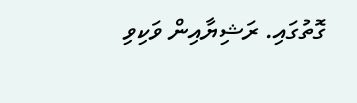ގޮތުގައި. ރަޝިޔާއިން ވަކިވި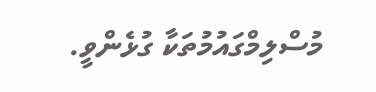މުސްލިމްގައުމުތަކާ ގުޅެންވީ.